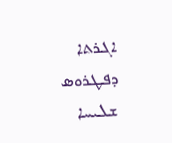ܐܓܪܬܐ ܕܦܛܪܘܣ ܫܠܝܚܐ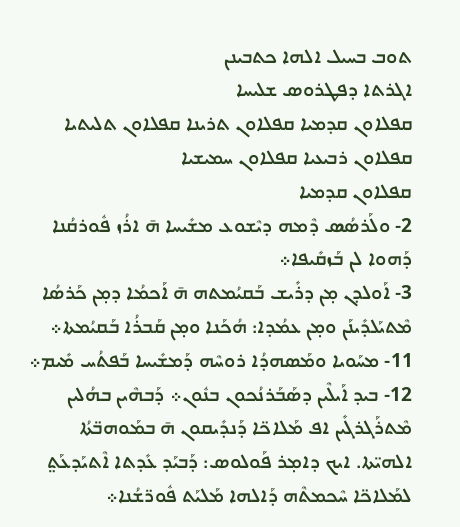ܬܘܒ ܒܚܝܠ ܐܠܗܐ ܟܬܒܝܢܢ
ܐܓܪܬܐ ܕܦܛܪܘܣ ܫܠܝܚܐ
ܩܦܠܐܘܢ ܩܕܡܝܐ ܩܦܠܐܘܢ ܬܪܝܢܐ ܩܦܠܐܘܢ ܬܠܝܬܝܐ ܩܦܠܐܘܢ ܪܒܝܥܝܐ ܩܦܠܐܘܢ ܚܡܝܫܝܐ
ܩܦܠܐܘܢ ܩܕܡܝܐ
2- ܘܠܰܪܣܳܣ ܕܶܡܗ ܕܝܶܫܘܥ ܡܫܺܝܚܐ ܗ̄ ܐܪܳܙ ܦܽܘܪܩܳܢܐ ܕܰܗܘܐ ܠܢ ܒܰܙܩܺܝܦܐ܀
3- ܐܰܘܠܕܢ ܡ̣ܢ ܕܪܺܝܫ ܒܰܩܝܳܡܬܗ ܗ̄ ܐܰܟܡܳܐ ܕܡ̣ܢ ܟܰܪܣܳܐ ܡܶܬܝܰܠܕܺܝܢܰܢ ܘܡ̣ܢ ܥܡܳܕܐ: ܗܳܟܰܢܐ ܘܡ̣ܢ ܩܰܒܪܳܐ ܒܰܩܝܳܡܬܐ܀
11- ܡܚܰܘܝܐ ܘܡܰܣܗܕܳܐ ܪܘܚܶܗ ܕܰܡܫܺܝܚܐ ܒܰܦܬܳܚ ܡܺܝܡ܀
12- ܒܝܕ ܐܰܝܠܶܝܢ ܕܣܰܒܰܪܢܳܟܘܢ ܒܢܽܘܢ܀ ܕܰܒܗܶܝܢ ܒܗܳܠܝܢ ܡܶܬܪܰܓܪܓܺܝܢ ܐܦ ܡܰܠܐܟ̈ܐ ܕܰܢܕܺܝܩܘܢ ܗ̄ ܒܡܰܘܗܒ̈ܬܳܐ ܐܠܗܝ̈ܬܐ. ܐܝܟ ܕܐܡ̣ܪ ܦܰܘܠܘܣ: ܕܰܒܝܰܕ ܥܺܕܬܐ ܐܶܬܝܰܕܥܰܬ݀ ܠܡܰܠܐܟ̈ܐ ܚܶܟܡܬܶܗ ܕܰܐܠܗܐ ܡܰܠܝܰܬ ܦܽܘܪ̈ܫܳܢܐ܀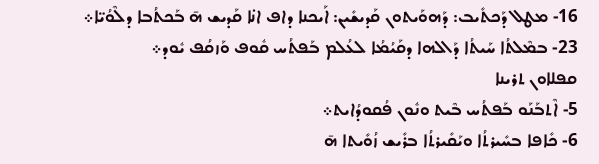16- ܡܛܠ ܕܰܟܬܺܝܒ: ܕܰܗܘܰܝܬܘܢ ܩܰܕܝܫܺܝܢ: ܐܰܝܟܢܐ ܕܐܦ ܐܢ̇ܐ ܩܰܕܝܫ ܗ̄ ܒܰܟܬܳܒܐ ܕܠܶܘܳܝ̈ܐ܀
23- ܒܡܶܠܬܳܐ ܚܰܝܬܳܐ ܕܰܐܠܗܐ ܕܩܰܝܳܡܳܐ ܠܥܳܠܡ ܒܰܦܬܳܚ ܩܽܘܦ ܘܰܙܩܳܦ ܝܽܘܕ܀
ܩܦܠܐܘܢ ܬܪܝܢܐ
5- ܐܶܬܒܰܢܰܘ ܒܰܦܬܳܚ ܒܶܝܬ ܘܢܽܘܢ ܦܳܩܘܕܳܐܝܬ܀
6- ܟܺܐܦܐ ܒܚܺܝܪܬܳܐ ܘܝܰܩܺܝܪܬܳܐ ܒܪܺܝܫ ܙܳܘܺܝܬܐ ܗ̄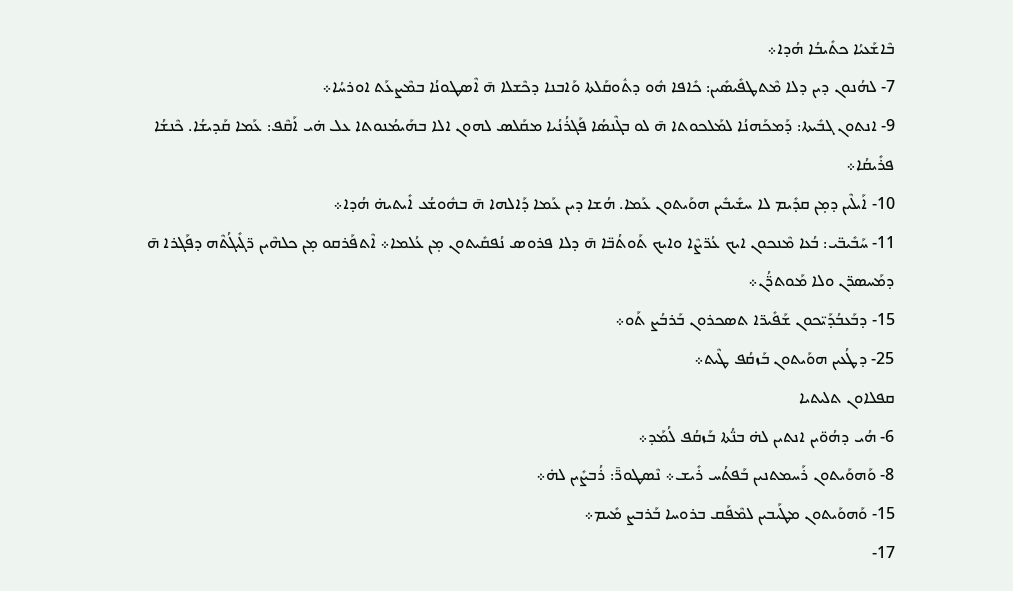ܒܶܐܫܰܥܝܳܐ ܟܬܺܝܒܳܐ ܗܳܕܐ܀
7- ܠܗܳܢܘܢ ܕܝܢ ܕܠܐ ܡܶܬܛܦܺܝܣܺܝܢ: ܟܺܐܦܐ ܗܽܘ ܕܬܽܘܩܰܠܬܐ ܘܰܐܒܢܐ ܕܟܶܫܠܐ ܗ̄ ܐܶܣܛܘܢܳܐ ܒܡܶܨܥܰܬ ܐܘܪܚܳܐ܀
9- ܐܢܬܘܢ ܓܒܺܝܬܐ: ܕܰܡܟܰܗܢܳܐ ܠܡܰܠܟܘܬܐ ܗ̄ ܠܘ ܒܓܶܢܣܳܐ ܦܰܓܪܳܢܳܝܐ ܡܩܰܠܣ ܠܗܘܢ ܐܠܐ ܒܗܰܝܡܳܢܘܬܐ ܥܠ ܗ̇ܝ ܐܰܩܶܦ: ܥܰܡܐ ܩܰܕܝܫܳܐ. ܟܶܢܫܳܐ ܦܪܺܝܩܳܐ܀
10- ܐܰܝܠܶܝܢ ܕܡ̣ܢ ܩܕܺܝܡ ܠܐ ܚܫܺܝܒܺܝܢ ܗܘܰܝܬܘܢ ܥܰܡܐ. ܗܳܫܐ ܕܝܢ ܥܰܡܐ ܕܰܐܠܗܐ ܗ̄ ܒܗܽܘܫܳܥ ܐܺܝܬܝܗ̇ ܗܳܕܐ܀
11- ܚܰܒܺܝܒ̈ܝ: ܒܳܥܐ ܡܶܢܟܘܢ ܐܝܟ ܥܳܪ̈ܨܶܐ ܘܐܝܟ ܬܰܘܬܳܒ̈ܐ ܗ̄ ܕܠܐ ܦܪܘܣ ܢܳܦܩܺܝܬܘܢ ܡ̣ܢ ܥܳܠܡܐ܀ ܐܶܬܦܰܪܩܘ ܡ̣ܢ ܟܠܗܶܝܢ ܪ̈ܓܺܝܓܳܬܶܗ ܕܦܰܓܪܐ ܗ̄ ܕܡܰܚܣܪ̈ܢ ܘܠܐ ܡܰܘܬܪ̈ܳܢ܀
15- ܕܒܰܥܒܳܕܰܝ̈ܟܘܢ ܫܰܦܺܝܪ̈ܐ ܬܣܟܪܘܢ ܒܰܪܒܳܨ ܬܰܘ܀
25- ܕܛܳܥܝܢ ܗܘܰܝܬܘܢ ܒܰܙܩܳܦ ܛܶܝܬ܀
ܩܦܠܐܘܢ ܬܠܝܬܝܐ
6- ܗܳܝ ܕܗܳܘ̈ܝܢ ܐܢܬܝܢ ܠܗ̇ ܒܢ̈ܳܬܐ ܒܰܙܩܳܦ ܠܳܡܰܕ܀
8- ܘܰܗܘܰܝܬܘܢ ܪܰܚܡܬܢܝܢ ܒܰܦܬܳܚ ܪܺܝܫ܀ ܢܶܣܛܘܪ̈̄: ܪܳܒܨܺܝܢ ܠܗ̇܀
15- ܘܰܗܘܰܝܬܘܢ ܡܛܰܝܒܝܢ ܠܡܶܦܰܩ ܒܪܘܚܐ ܒܰܪܒܨ ܡܺܝܡ܀
17-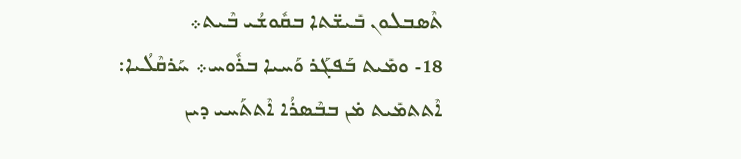ܬܶܣܒܠܘܢ ܒܺܝܫ̈ܬܐ ܒܩܽܘܫܳܝ ܒܶܝܬ܀
18- ܘܡܺܝܬ ܒܰܦܓܰܪ ܘܰܚܝܐ ܒܪܽܘܚ܀ ܚܰܪܩܶܠܳܝܐ: ܐܶܬܬܡܺܝܬ ܡ̇ܢ ܒܒܶܣܪܳܐ ܐܶܬܬܰܚܝ ܕܝܢ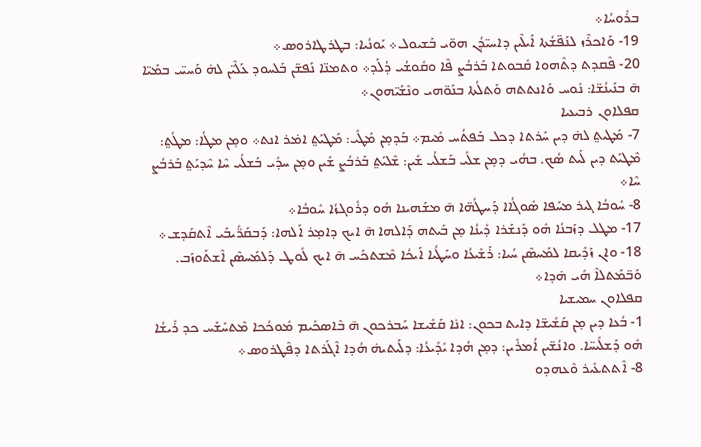ܒܪܽܘܚܳܐ܀
19- ܘܰܐܟܪܶܙ ܠܢܰܦ̈ܫܳܬܐ ܐܰܝܠܶܝܢ ܕܐܚܝ̈ܕܳܢ ܗܘ̈ܝ ܒܰܫܝܘܠ܀ ܝܰܘܢܳܝܐ: ܒܛܪܛܐܪܘܣ܀
20- ܦܶܩܕܬ ܕܬܶܗܘܐ ܩܺܒܘܬܐ ܒܰܪܒܳܨ ܦܶܐ ܘܩܽܘܫܳܝ ܕܳܠܰܕ܀ ܘܬܡܢ̈ܐ ܢܰܦܫ̈ܢ ܒܰܠܚܘܕ ܥܰܠܶܝ̈ܢ ܠܗ̇ ܘܰܚܝ̈ܝ ܒܡܰܝ̈ܐ ܗ̄ ܒܢܰܝܢܳܫ̈ܐ: ܢܽܘܚ ܘܰܐܢܬܬܗ ܘܰܬܠܳܬܐ ܒܢܰܘ̈ܗܝ ܘܢܶܫܰܝ̈ܗܘܢ܀
ܩܦܠܐܘܢ ܪܒܝܥܝܐ
7- ܡܰܛܝܬ݀ ܠܗ̇ ܕܝܢ ܚܰܪܬܐ ܕܟܠ ܒܰܦܬܳܚ ܡܺܝܡ܀ ܒܰܕܡ̣ܢ ܡܰܛܺܝ: ܡܰܛܝܰܬ݀ ܐܡ̇ܪ ܐܢܬ܀ ܘܡ̣ܢ ܡܛܳܐ: ܡܛܳܬ݀: ܡܶܛܝܰܬ ܕܝܢ ܠܰܝܬ ܣܳܟ. ܒܗܳܝ ܕܡ̣ܢ ܫܠܺܝ ܒܰܫܠܳܝ ܫܺܝܢ: ܫܶܠܝܰܬ݀ ܒܰܪܒܳܨ ܫܺܝܢ ܘܡ̣ܢ ܚܕܺܝ ܒܰܫܠܳܝ ܚܶܐ ܚܶܕܝܰܬ݀ ܒܰܪܒܳܨ ܚܶܐ܀
8- ܚܽܘܒܳܐ ܓܝܪ ܡܚܰܦܐ ܣܽܘܓܳܐܐ ܕܰܚܛܳܗ̈ܐ ܗ̄ ܡܫܰܗܝܢܐ ܗܽܘ ܕܪܽܘܓܙܳܐ ܚܽܘܒܳܐ܀
17- ܡܛܠ ܕܙܰܒܢܳܐ ܗܽܘ ܕܰܢܫܰܪܐ ܕܺܝܢܳܐ ܡ̣ܢ ܒܰܝܬܗ ܕܰܐܠܗܐ ܗ̄ ܐܝܟ ܕܐܡ̣ܪ ܐܰܠܗܐ: ܕܰܒܩܰܪ̈ܺܝܒܰܝ ܐܶܬܩܰܕܫ܀
18- ܘܐܢ ܙܰܕܺܝܩܐ ܠܡܰܚܣܶܢ ܚܳܝܐ: ܪܰܫܺܝܥܳܐ ܘܚܰܛܳܝܐ ܐܰܝܟܳܐ ܡܶܫܬܟܰܚ ܗ̄ ܐܝܟ ܠܽܘܛ ܕܰܠܡܰܚܣܶܢ ܐܶܫܬܰܘܙܰܒ. ܘܰܒ̈ܡܰܬܠܐܶ ܗܺܝ ܗ̇ܕܐ܀
ܩܦܠܐܘܢ ܚܡܝܫܝܐ
1- ܒܳܥܐ ܕܝܢ ܡ̣ܢ ܩܰܫܺܝܫ̈ܐ ܕܐܝܬ ܒܟܘܢ: ܐܢ̇ܐ ܩܰܫܺܝܫܐ ܚܰܒܪܟܘܢ ܗ̄ ܒܶܐܣܟܺܝܡ ܡܽܘܟܳܟܐ ܡܶܬܚܰܫܰܚ ܟܕ ܪܺܝܫܳܐ ܗܽܘ ܕܰܫܠܺܝܚ̈ܐ. ܘܐܢܳܫ̈ܝܢ ܐܳܡܪܺܝܢ: ܕܡ̣ܢ ܗܳܕܐ ܝܺܕܺܝܥܳܐ: ܕܠܰܝܬܝܗ̇ ܗܳܕܐ ܐܶܓܰܪܬܐ ܕܦܶܛܪܘܣ܀
8- ܐܶܬܬܥܺܝܪ ܘܶܥܗܕܘ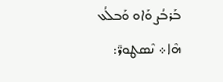ܒܰܪܒܳܨ ܘܰܐܘ ܘܰܒܠܳܥ ܗܶܐ܀ ܢܶܣܛܘܪ̈̄: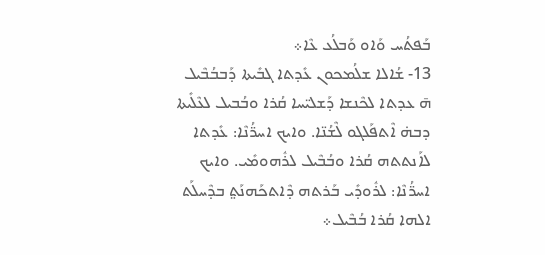ܒܰܦܬܳܚ ܘܰܐܘ ܘܰܒܠܳܥ ܥܶܐ܀
13- ܫܳܐܠܐ ܫܠܳܡܟܘܢ ܥܺܕܬܐ ܓܒܺܝܬܐ ܕܰܒܒܳܒܶܝܠ ܗ̄ ܥܕܬܐ ܠܟܶܢܫܐ ܕܰܫܠܝ̈ܚܐ ܩܳܪܐ ܘܒܳܒܝܠ ܠܥܶܠܺܝܬܐ ܕܒܗ̇ ܐܶܬܦܰܠܓܘ ܠܶܫܳܢ̈ܐ. ܘܐܝܟ ܐܚܪ̈ܳܢܶܐ: ܥܺܕܬܐ ܠܐܰܢܬܬܗ ܩܳܪܐ ܘܒܳܒܶܝܠ ܠܪܽܗܘܡܺܝ. ܘܐܝܟ ܐܚܪ̈ܳܢܶܐ: ܠܪܽܘܕܺܝ ܒܰܪܬܗ ܕܶܐܬܟܰܗܢܰܬ݀ ܒܕܶܚܠܰܬ ܐܠܗܐ ܩܳܪܐ ܒܳܒܶܝܠ܀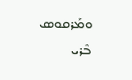ܘܡܰܪܩܘܣ ܒܶܪܝ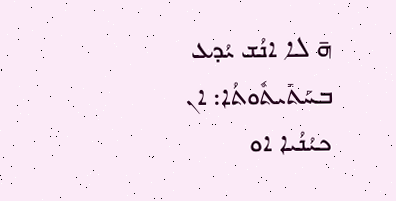ܗ̄ ܠܐ ܐܢܳܫ ܝܳܕܥ ܒܚܰܬܺܝܬܽܘܬܳܐ: ܐܢ ܟܝܳܢܳܝܐ ܐܘ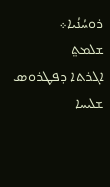ܪܘܚܳܢܳܝܐ܀
ܫܠܡܬ݀
ܐܓܪܬܐ ܕܦܛܪܘܣ ܫܠܝܚܐ